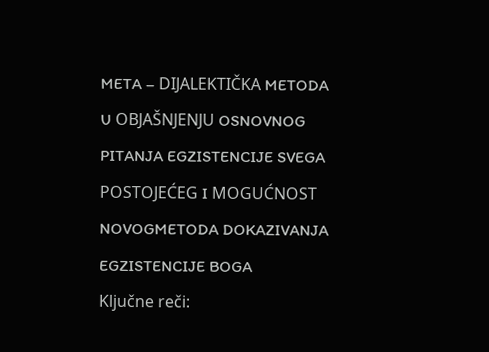META – DIJALEKTIČKA METODA U OBJAŠNJENJU OSNOVNOG PITANJA EGZISTENCIJE SVEGA POSTOJEĆEG I MOGUĆNOST NOVOGMETODA DOKAZIVANJA EGZISTENCIJE BOGA
Ključne reči: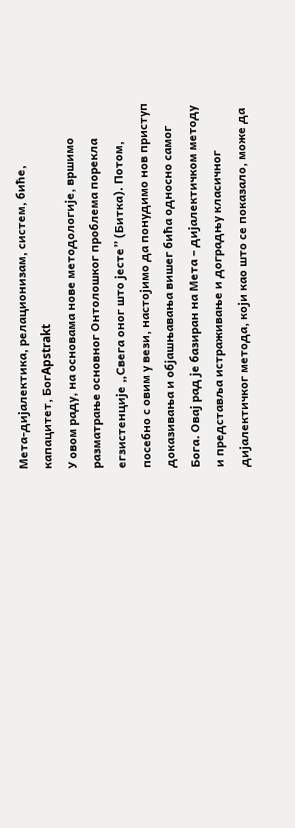Мета-дијалектика, релационизам, систем, биће, капацитет, БогApstrakt
У овом раду, на основама нове методологије, вршимо разматрање основног Онтолошког проблема порекла егзистенције „Свега оног што јесте” (Битка). Потом, посебно с овим у вези, настојимо да понудимо нов приступ доказивања и објашњавања вишег бића односно самог Бога. Овај рад је базиран на Мета – дијалектичком методу и представља истраживање и доградњу класичног дијалектичког метода, који као што се показало, може да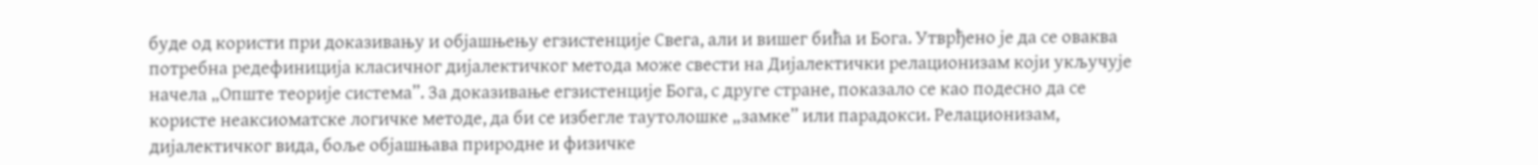буде од користи при доказивању и објашњењу егзистенције Свега, али и вишег бића и Бога. Утврђено је да се оваква потребна редефиниција класичног дијалектичког метода може свести на Дијалектички релационизам који укључује начела „Опште теорије система”. За доказивање егзистенције Бога, с друге стране, показало се као подесно да се користе неаксиоматске логичке методе, да би се избегле таутолошке „замке” или парадокси. Релационизам, дијалектичког вида, боље објашњава природне и физичке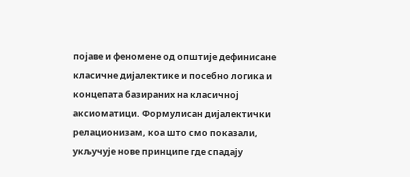појаве и феномене од општије дефинисане класичне дијалектике и посебно логика и концепата базираних на класичној аксиоматици. Формулисан дијалектички релационизам, коа што смо показали, укључује нове принципе где спадају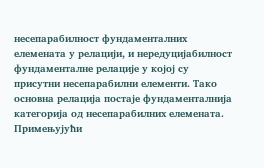несепарабилност фундаменталних елемената у релацији, и нередуцијабилност фундаменталне релације у којој су присутни несепарабилни елементи. Тако основна релација постаје фундаменталнија категорија од несепарабилних елемената. Примењујући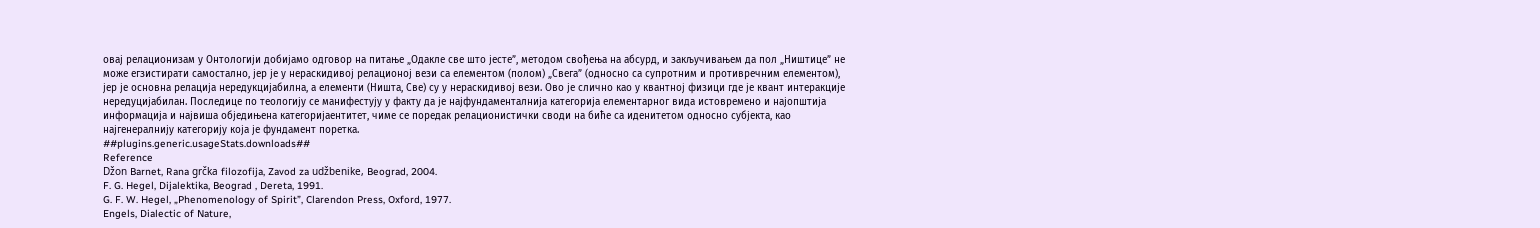овај релационизам у Онтологији добијамо одговор на питање „Одакле све што јесте”, методом свођења на абсурд, и закључивањем да пол „Ништице” не може егзистирати самостално, јер је у нераскидивој релационој вези са елементом (полом) „Свега” (односно са супротним и противречним елементом), јер је основна релација нередукцијабилна, а елементи (Ништа, Све) су у нераскидивој вези. Ово је слично као у квантној физици где је квант интеракције нередуцијабилан. Последице по теологију се манифестују у факту да је најфундаменталнија категорија елементарног вида истовремено и најопштија информација и највиша обједињена категоријаентитет, чиме се поредак релационистички своди на биће са иденитетом односно субјекта, као најгенералнију категорију која је фундамент поретка.
##plugins.generic.usageStats.downloads##
Reference
Džon Barnet, Rana grčka filozofija, Zavod za udžbenike, Beograd, 2004.
F. G. Hegel, Dijalektika, Beograd , Dereta, 1991.
G. F. W. Hegel, „Phenomenology of Spirit”, Clarendon Press, Oxford, 1977.
Engels, Dialectic of Nature,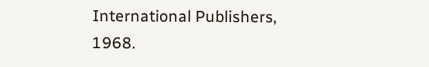International Publishers, 1968.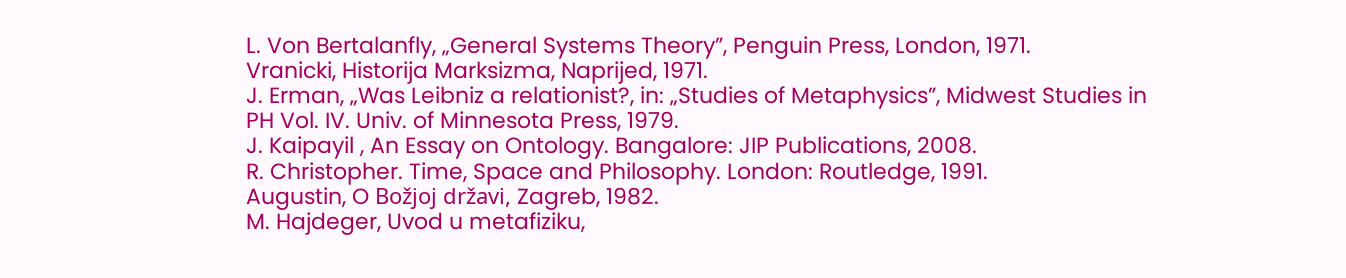L. Von Bertalanfly, „General Systems Theory”, Penguin Press, London, 1971.
Vranicki, Historija Marksizma, Naprijed, 1971.
J. Erman, „Was Leibniz a relationist?, in: „Studies of Metaphysics”, Midwest Studies in PH Vol. IV. Univ. of Minnesota Press, 1979.
J. Kaipayil , An Essay on Ontology. Bangalore: JIP Publications, 2008.
R. Christopher. Time, Space and Philosophy. London: Routledge, 1991.
Augustin, O Božjoj državi, Zagreb, 1982.
M. Hajdeger, Uvod u metafiziku,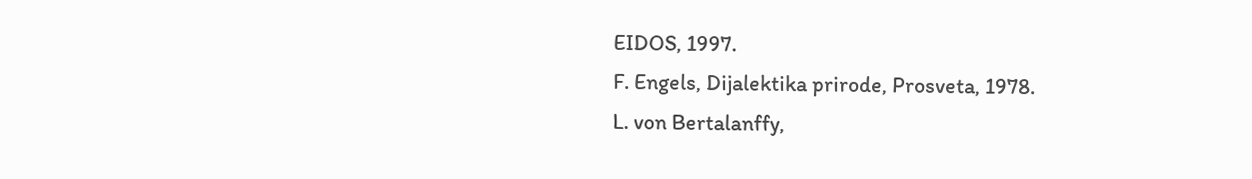EIDOS, 1997.
F. Engels, Dijalektika prirode, Prosveta, 1978.
L. von Bertalanffy,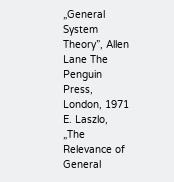„General System Theory”, Allen Lane The Penguin Press, London, 1971
E. Laszlo, „The Relevance of General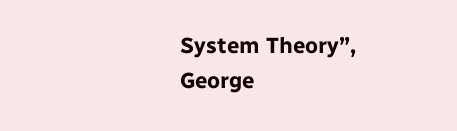System Theory”, George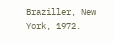Braziller, New York, 1972.